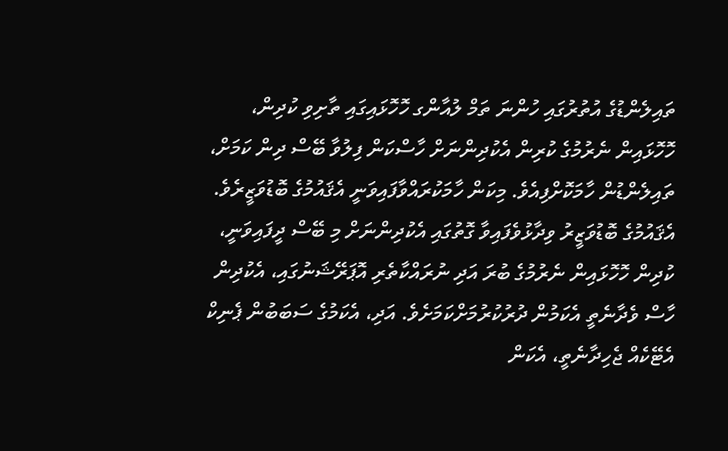ތައިލެންޑުގެ އުތުރުގައި ހުންނަ ތަމް ލުއާންގ ހޮހޮޅައިގައި ތާށިވި ކުދިން، ހޮހޮޅައިން ނެރުމުގެ ކުރިން އެކުދިންނަށް ހާސްކަން ފިލުވާ ބޭސް ދިން ކަމަށް، ތައިލެންޑުން ހާމަކޮށްފިއެވެ. މިކަން ހާމަކުރައްވާފައިވަނީ އެޤައުމުގެ ބޮޑުވަޒީރެވެ.
އެޤައުމުގެ ބޮޑުވަޒީރު ވިދާޅުވެފައިވާ ގޮތުގައި އެކުދިންނަށް މި ބޭސް ދީފައިވަނީ، ކުދިން ހޮހޮޅައިން ނެރުމުގެ ބުރަ އަދި ނުރައްކާތެރި އޮޕަރޭޝަނުގައި، އެކުދިން ހާސް ވެދާނެތީ އެކަމުން ދުރުކުރުމަށްކަމަށެވެ. އަދި، އެކަމުގެ ސަބަބުން ޕެނިކް އެޓޭކެއް ޖެހިދާނެތީ، އެކަން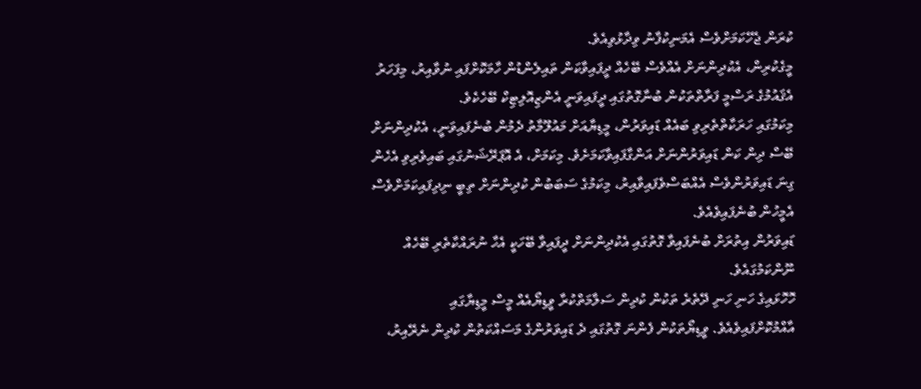ކުރަން ޖެހޭކަމަށްވެސް އެމަނިކުފާނު ވިދާޅުވިއެވެ.
މީގެކުރިން، އެކުދިންނަށް އެއްވެސް ބޭހެއް ދީފައިވާކަން ތައިލެންޑުން ހާމަކޮށްފައި ނުވާއިރު، މިފަހަރު އެޤައުމުގެ ރަސްމީ ފަރާތްތަކުން ބުނާގޮތުގައި ދީފައިވަނީ އެންޒިއޮލިޓިކް ބޭހެކެވެ.
މިކަމުގައި ހަރަކާތްތެރިވި ބައެއް ޑައިވަރުން، މީޑިޔާއަށް މައުލޫމާތު ދެމުން ބުނެފައިވަނީ، އެކުދިންނަށް ބޭސް ދިން ކަން ޑައިވަރުންނަށް އަންގާފައިވާކަމަށެވެ. މިކަމަށް، އެ އޮޕަރޭޝަނުގައި ބައިވެރިވި އެހެން ގިނަ ޑައިވަރުންވެސް އެއްބަސްވެފައިވާއިރު، މިކަމުގެ ސަބަބުން ކުދިންނަށް ތިބީ ނިދިފައިކަމަށްވެސް އެމީހުން ބުނެފައިވެއެވެ.
ޑައިވަރުން އިތުރަށް ބުނެފައިވާ ގޮތުގައި އެކުދިންނަށް ދީފައިވާ ބޭހަކީ އެހާ ނުރައްކާތެރި ބޭހެއް ނޫންކަމުގައެވެ.
ހޮހޮޅައިގެ ހަނި ހަނި ދޭތެރެ ތަކުން ކުދިން ސަލާމަތްކުރާ ވީޑިޔޯއެއް މީސް މީޑިޔާގައި އާއްމުކޮށްފައިވެއެވެ. ވީޑިޔޯތަކުން ފެންނަ ގޮތުގައި ދެ ޑައިވަރުންގެ މަސައްކަތުން ކުދިން ނެރޭއިރު،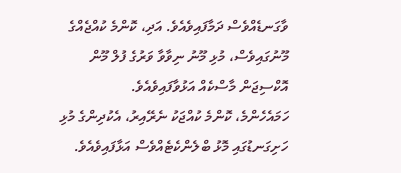ވާގަނޑެއްވެސް ދަމާފައިވެއެވެ. އަދި، ކޮންމެ ކުއްޖެއްގެ މޫނުގައިވެސް، މުޅި މޫނު ނިވާވާ ވަރުގެ ފުލް މޫން އޮކްސިޖަން މާސްކެއް އަޅުވާފައިވެއެވެ.
ހަމައެހެންމެ، ކޮންމެ ކުއްޖަކު ނެރޭއިރު، އެކުދިންގެ މުޅި ހަށިގަނޑުގައި މޮޅު ބްލެންކެޓެއްވެސް އަޅާފައިވެއެވެ.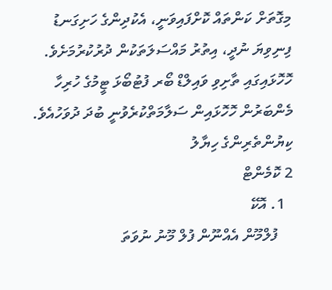މިގޮތަށް ކަންތައް ކޮށްފައިވަނީ، އެކުދިންގެ ހަށިގަނޑު ފިނިވިޔަ ނުދީ، އިތުރު މައްސަލަތަކުން ދުރުކުރުމަށެވެ.
ހޮހޮޅައިގައި ތާށިވި ވައިލްޑް ބޯރ ފުޓުބޯޅަ ޓީމުގެ ހުރިހާ މެންބަރުން ހޮހޮޅައިން ސަލާމަތްކުރެވުނީ ބުދަ ދުވަހުއެވެ.
ކިޔުންތެރިންގެ ހިޔާލު
2 ކޮމެންޓް
  1. އޮކޭ
    ފުލްމޫން އެއްނޫން ފުލް މޫނު ނުވަތަ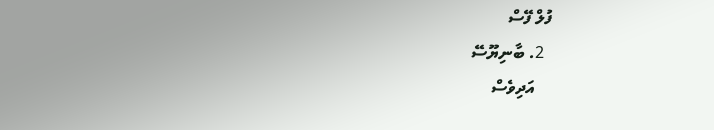ފުލް ފޭސް
  2. ބާނިޔޫސޭ
    އަދިވެސް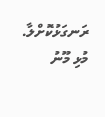ރަނގަޅުކޮށްލާ. މުޅި މޫނު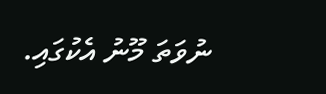ނުވަތަ މޫނު އެކުގައި.